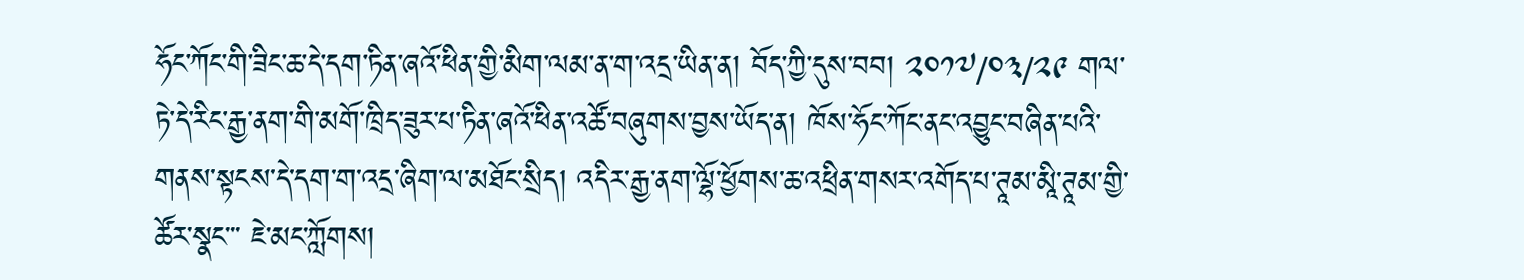ཧོང་ཀོང་གི་ཟིང་ཆ་དེ་དག་ཏིན་ཞའོ་ཕིན་གྱི་མིག་ལམ་ན་ག་འདྲ་ཡིན་ན། བོད་ཀྱི་དུས་བབ། ༢༠༡༧/༠༣/༢༩ གལ་ཏེ་དེ་རིང་རྒྱ་ནག་གི་མགོ་ཁྲིད་ཟུར་པ་ཏིན་ཞའོ་ཕིན་འཚོ་བཞུགས་བྱས་ཡོད་ན། ཁོས་ཧོང་ཀོང་ནང་འབྱུང་བཞིན་པའི་གནས་སྟངས་དེ་དག་ག་འདྲ་ཞིག་ལ་མཐོང་སྲིད། འདིར་རྒྱ་ནག་ལྷོ་ཕྱོགས་ཆ་འཕྲིན་གསར་འགོད་པ་ཊཱམ་མཱི་ཊཱམ་གྱི་ཚོར་སྣང་་་ ཇེ་མང་ཀློགས།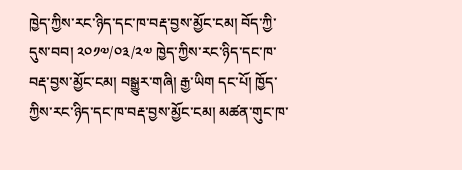ཁྱེད་ཀྱིས་རང་ཉིད་དང་ཁ་བརྡ་བྱས་མྱོང་ངམ། བོད་ཀྱི་དུས་བབ། ༢༠༡༧/༠༣/༢༧ ཁྱེད་ཀྱིས་རང་ཉིད་དང་ཁ་བརྡ་བྱས་མྱོང་ངམ། བསྒྱུར་གཞི། རྒྱ་ཡིག དང་པོ། ཁྱོད་ཀྱིས་རང་ཉིད་དང་ཁ་བརྡ་བྱས་མྱོང་ངམ། མཚན་གུང་ཁ་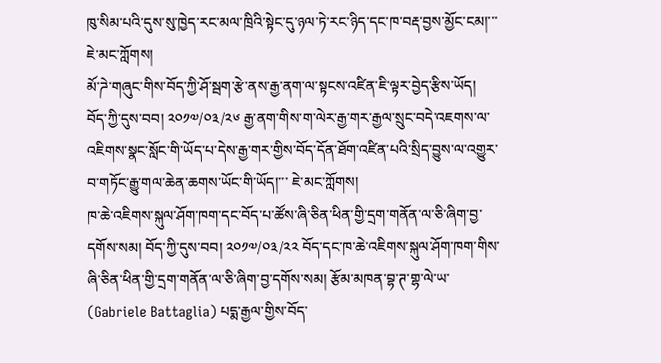ཁུ་སིམ་པའི་དུས་སུ་ཁྱེད་རང་མལ་ཁྲིའི་སྟེང་དུ་ཉལ་ཏེ་རང་ཉིད་དང་ཁ་བརྡ་བྱས་མྱོང་ངམ།་་་ ཇེ་མང་ཀློགས།
མོ་ཌེ་གཞུང་གིས་བོད་ཀྱི་ཤོ་སྦག་རྩེ་ནས་རྒྱ་ནག་ལ་སྟངས་འཛིན་ཇི་ལྟར་བྱེད་རྩིས་ཡོད། བོད་ཀྱི་དུས་བབ། ༢༠༡༧/༠༣/༢༦ རྒྱ་ནག་གིས་ག་ལེར་རྒྱ་གར་རྒྱལ་སྲུང་བདེ་འཇགས་ལ་འཇིགས་སྣང་སློང་གི་ཡོད་པ་དེས་རྒྱ་གར་གྱིས་བོད་དོན་ཐོག་འཛིན་པའི་སྲིད་བྱུས་ལ་འགྱུར་བ་གཏོང་རྒྱུ་གལ་ཆེན་ཆགས་ཡོང་གི་ཡོད།་་་ ཇེ་མང་ཀློགས།
ཁ་ཆེ་འཇིགས་སྐུལ་ཤོག་ཁག་དང་བོད་པ་ཚོས་ཞི་ཅིན་ཕིན་གྱི་དྲག་གནོན་ལ་ཅི་ཞིག་བྱ་དགོས་སམ། བོད་ཀྱི་དུས་བབ། ༢༠༡༧/༠༣/༢༢ བོད་དང་ཁ་ཆེ་འཇིགས་སྐུལ་ཤོག་ཁག་གིས་ཞི་ཅིན་ཕིན་གྱི་དྲག་གནོན་ལ་ཅི་ཞིག་བྱ་དགོས་སམ། རྩོམ་མཁན་བྷ་ཊ་གྷ་ལེ་ཡ་ (Gabriele Battaglia) པདྨ་རྒྱལ་གྱིས་བོད་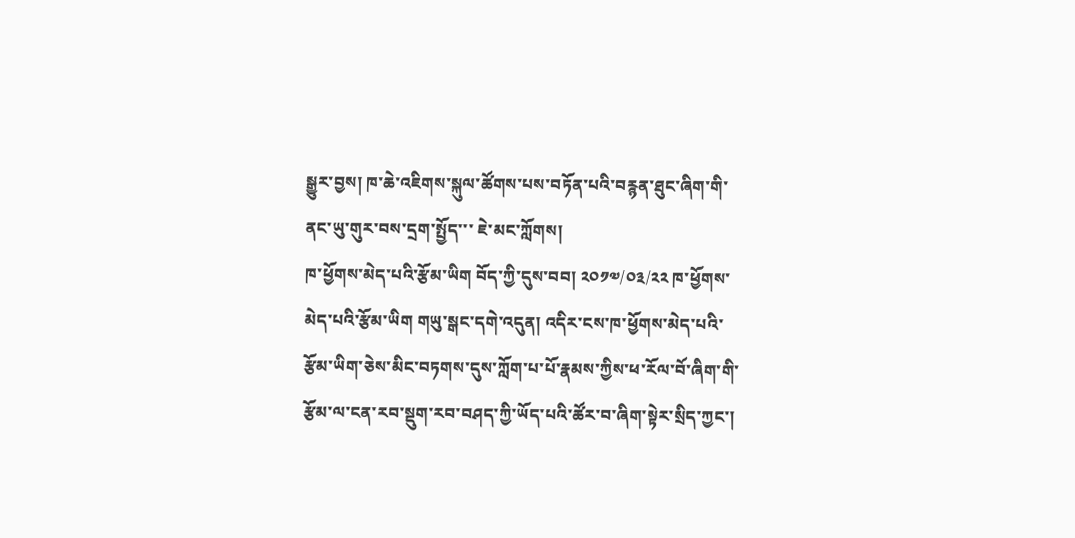སྒྱུར་བྱས། ཁ་ཆེ་འཇིགས་སྐུལ་ཚོགས་པས་བཏོན་པའི་བརྙན་ཐུང་ཞིག་གི་ནང་ཡུ་གུར་བས་དྲག་སྤྱོད་་་ ཇེ་མང་ཀློགས།
ཁ་ཕྱོགས་མེད་པའི་རྩོམ་ཡིག བོད་ཀྱི་དུས་བབ། ༢༠༡༧/༠༣/༢༢ ཁ་ཕྱོགས་མེད་པའི་རྩོམ་ཡིག གཡུ་སྒང་དགེ་འདུན། འདིར་ངས་ཁ་ཕྱོགས་མེད་པའི་རྩོམ་ཡིག་ཅེས་མིང་བཏགས་དུས་ཀློག་པ་པོ་རྣམས་ཀྱིས་ཕ་རོལ་བོ་ཞིག་གི་རྩོམ་ལ་ངན་རབ་སྡུག་རབ་བཤད་ཀྱི་ཡོད་པའི་ཚོར་བ་ཞིག་སྟེར་སྲིད་ཀྱང་།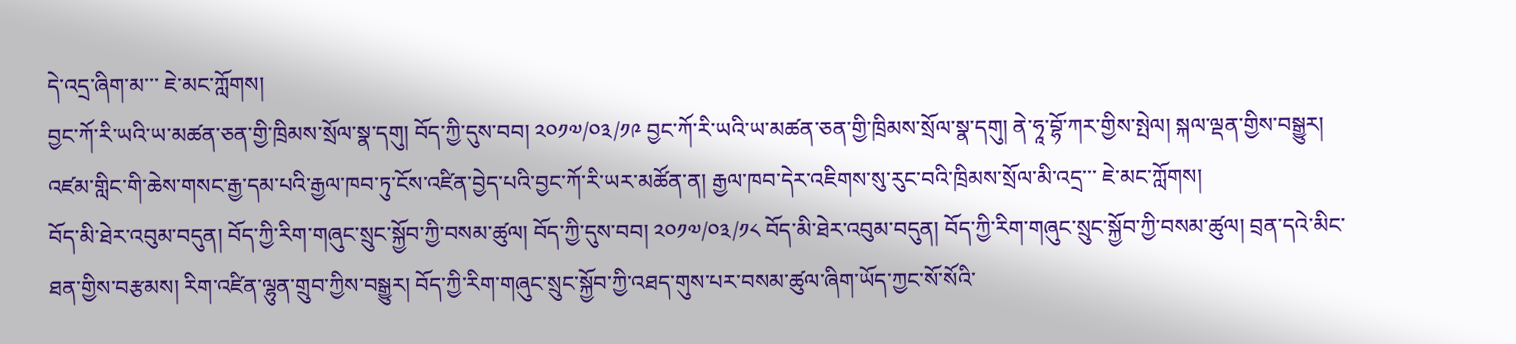དེ་འདྲ་ཞིག་མ་་་ ཇེ་མང་ཀློགས།
བྱང་ཀོ་རི་ཡའི་ཡ་མཚན་ཅན་གྱི་ཁྲིམས་སྲོལ་སྣ་དགུ། བོད་ཀྱི་དུས་བབ། ༢༠༡༧/༠༣/༡༩ བྱང་ཀོ་རི་ཡའི་ཡ་མཚན་ཅན་གྱི་ཁྲིམས་སྲོལ་སྣ་དགུ། ནེ་ཧཱ་བྷོ་ཀར་གྱིས་སྤེལ། སྐལ་ལྡན་གྱིས་བསྒྱུར། འཛམ་གླིང་གི་ཆེས་གསང་རྒྱ་དམ་པའི་རྒྱལ་ཁབ་ཏུ་ངོས་འཛིན་བྱེད་པའི་བྱང་ཀོ་རི་ཡར་མཚོན་ན། རྒྱལ་ཁབ་དེར་འཇིགས་སུ་རུང་བའི་ཁྲིམས་སྲོལ་མི་འདྲ་་་ ཇེ་མང་ཀློགས།
བོད་མི་ཐེར་འབུམ་བདུན། བོད་ཀྱི་རིག་གཞུང་སྲུང་སྐྱོབ་ཀྱི་བསམ་ཚུལ། བོད་ཀྱི་དུས་བབ། ༢༠༡༧/༠༣/༡༨ བོད་མི་ཐེར་འབུམ་བདུན། བོད་ཀྱི་རིག་གཞུང་སྲུང་སྐྱོབ་ཀྱི་བསམ་ཚུལ། བྲན་དའེ་མིང་ཐན་གྱིས་བརྩམས། རིག་འཛིན་ལྷུན་གྲུབ་ཀྱིས་བསྒྱུར། བོད་ཀྱི་རིག་གཞུང་སྲུང་སྐྱོབ་ཀྱི་འཐད་གུས་པར་བསམ་ཚུལ་ཞིག་ཡོད་ཀྱང་སོ་སོའི་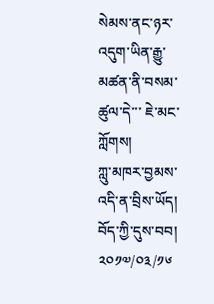སེམས་ནང་ཉར་འདུག་ཡིན་རྒྱུ་མཚན་ནི་བསམ་ཚུལ་དེ་་་ ཇེ་མང་ཀློགས།
ཀླུ་མཁར་བྱམས་འདི་ན་བྲིས་ཡོད། བོད་ཀྱི་དུས་བབ། ༢༠༡༧/༠༣/༡༦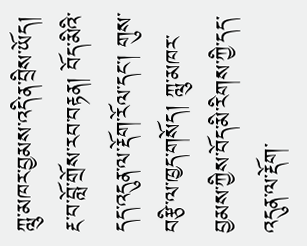ཀླུ་མཁར་བྱམས་འདི་ན་བྲིས་ཡོད། རྔ་བ་བློ་གྲོས་རབ་བརྟན། བོད་མིའི་དད་འདུན་ལ་རྡོག་རོལ་དང་། གུས་བརྩི་ལ་ཁྱད་གསོད། ཀླུ་མཁར་བྱམས་ཀྱིས་བོད་མི་རིགས་ཀྱི་དད་འདུན་ལ་རྡོག་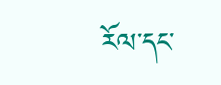རོལ་དང་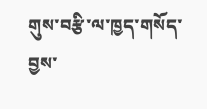གུས་བརྩི་ལ་ཁྱད་གསོད་བྱས་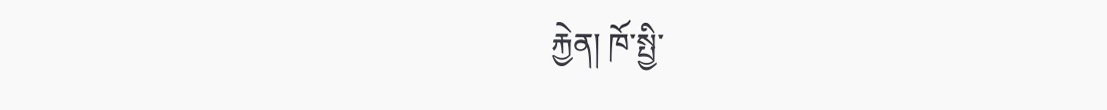རྐྱེན། ཁོ་སྤྱི་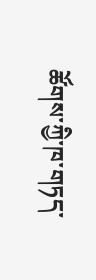ཚོགས་ཀྱི་ཁ་གཏད་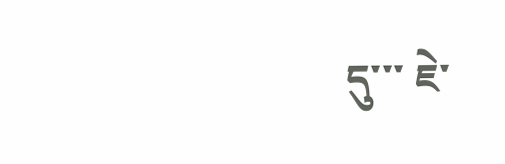དུ་་་ ཇེ་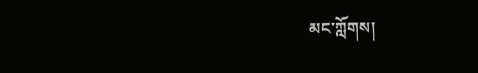མང་ཀློགས།